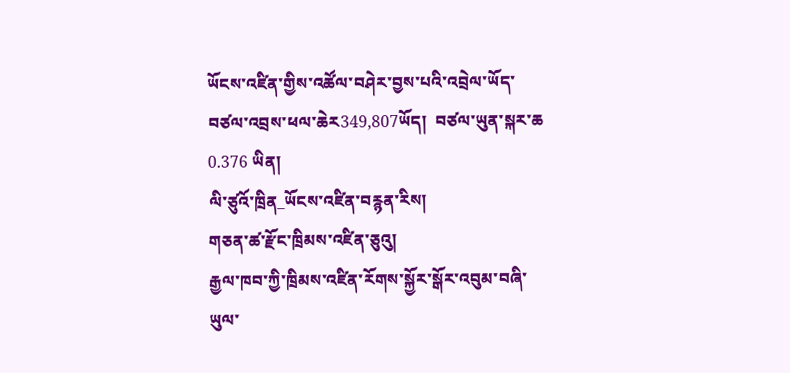ཡོངས་འཛིན་གྱིས་འཚོལ་བཤེར་བྱས་པའི་འབྲེལ་ཡོད་བཙལ་འབྲས་ཕལ་ཆེར349,807ཡོད།  བཙལ་ཡུན་སྐར་ཆ 0.376 ཡིན།
ལི་ཙུའོ་ཁྲིན_ཡོངས་འཛིན་བརྙན་རིས།
གཅན་ཚ་རྫོང་ཁྲིམས་འཛིན་ཅུའུ།
རྒྱལ་ཁབ་ཀྱི་ཁྲིམས་འཛིན་རོགས་སྐྱོར་སྒོར་འབུམ་བཞི་ཡུལ་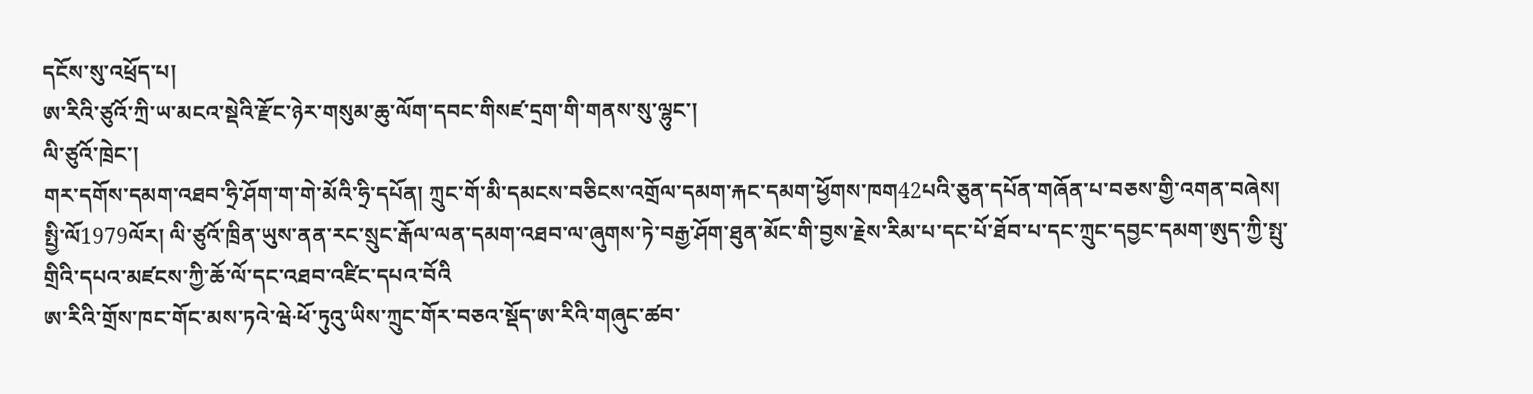དངོས་སུ་འཕྲོད་པ།
ཨ་རིའི་ཙུའོ་ཀྲི་ཡ་མངའ་སྡེའི་རྫོང་ཉེར་གསུམ་ཆུ་ལོག་དབང་གིསཛ་དྲག་གི་གནས་སུ་ལྷུང་།
ལི་ཙུའོ་ཁྲེང་།
གར་དགོས་དམག་འཐབ་ཧྲི་ཤོག་ག་གེ་མོའི་ཧྲི་དཔོན། ཀྲུང་གོ་མི་དམངས་བཅིངས་འགྲོལ་དམག་རྐང་དམག་ཕྱོགས་ཁག42པའི་ཅུན་དཔོན་གཞོན་པ་བཅས་གྱི་འགན་བཞེས། སྤྱི་ལོ1979ལོར། ལི་ཙུའོ་ཁྲིན་ཡུས་ནན་རང་སྲུང་རྒོལ་ལན་དམག་འཐབ་ལ་ཞུགས་ཏེ་བརྒྱ་ཤོག་ཐུན་མོང་གི་བྱས་རྗེས་རིམ་པ་དང་པོ་ཐོབ་པ་དང་ཀྲུང་དབྱང་དམག་ཨུད་ཀྱི་སྤུ་གྲིའི་དཔའ་མཛངས་ཀྱི་ཆོ་ལོ་དང་འཐབ་འཛིང་དཔའ་བོའི
ཨ་རིའི་གྲོས་ཁང་གོང་མས་ཏའེ་ཝེ·ཕོ་ཏུའུ་ཡིས་ཀྲུང་གོར་བཅའ་སྡོད་ཨ་རིའི་གཞུང་ཚབ་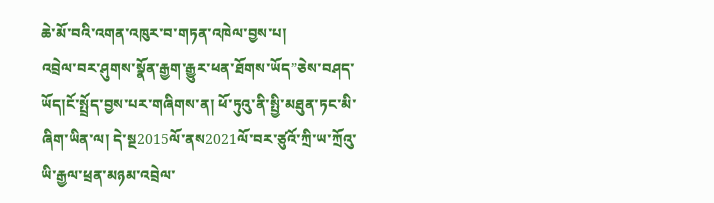ཆེ་མོ་བའི་འགན་འཁུར་བ་གཏན་འཁེལ་བྱས་པ།
འབྲེལ་བར་ཤུགས་སྣོན་རྒྱག་རྒྱུར་ཕན་ཐོགས་ཡོད”ཅེས་བཤད་ཡོད།ངོ་སྤྲོད་བྱས་པར་གཞིགས་ན། ཕོ་ཏུའུ་ནི་སྤྱི་མཐུན་ཏང་མི་ཞིག་ཡིན་ལ། དེ་སྔ2015ལོ་ནས2021ལོ་བར་ཙུའོ་ཀྲི་ཡ་ཀྲོའུ་ཡི་རྒྱལ་ཕྲན་མཉམ་འབྲེལ་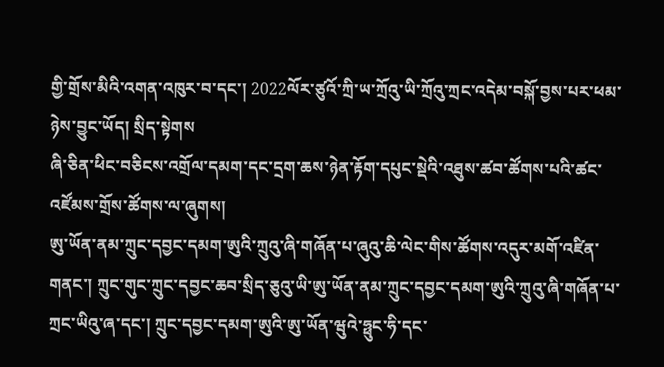གྱི་གྲོས་མིའི་འགན་འཁུར་བ་དང་། 2022ལོར་ཙུའོ་ཀྲི་ཡ་ཀྲོའུ་ཡི་ཀྲོའུ་ཀྲང་འདེམ་བསྐོ་བྱས་པར་ཕམ་ཉེས་བྱུང་ཡོད། སྲིད་སྟེགས
ཞི་ཅིན་ཕིང་བཅིངས་འགྲོལ་དམག་དང་དྲག་ཆས་ཉེན་རྟོག་དཔུང་སྡེའི་འཐུས་ཚབ་ཚོགས་པའི་ཚང་འཛོམས་གྲོས་ཚོགས་ལ་ཞུགས།
ཨུ་ཡོན་ནམ་ཀྲུང་དབྱང་དམག་ཨུའི་ཀྲུའུ་ཞི་གཞོན་པ་ཞུའུ་ཆི་ལེང་གིས་ཚོགས་འདུར་མགོ་འཛིན་གནང་། ཀྲུང་གུང་ཀྲུང་དབྱང་ཆབ་སྲིད་ཅུའུ་ཡི་ཨུ་ཡོན་ནམ་ཀྲུང་དབྱང་དམག་ཨུའི་ཀྲུའུ་ཞི་གཞོན་པ་ཀྲང་ཡིའུ་ཞ་དང་། ཀྲུང་དབྱང་དམག་ཨུའི་ཨུ་ཡོན་ཝུའེ་ཧྥུང་ཧི་དང་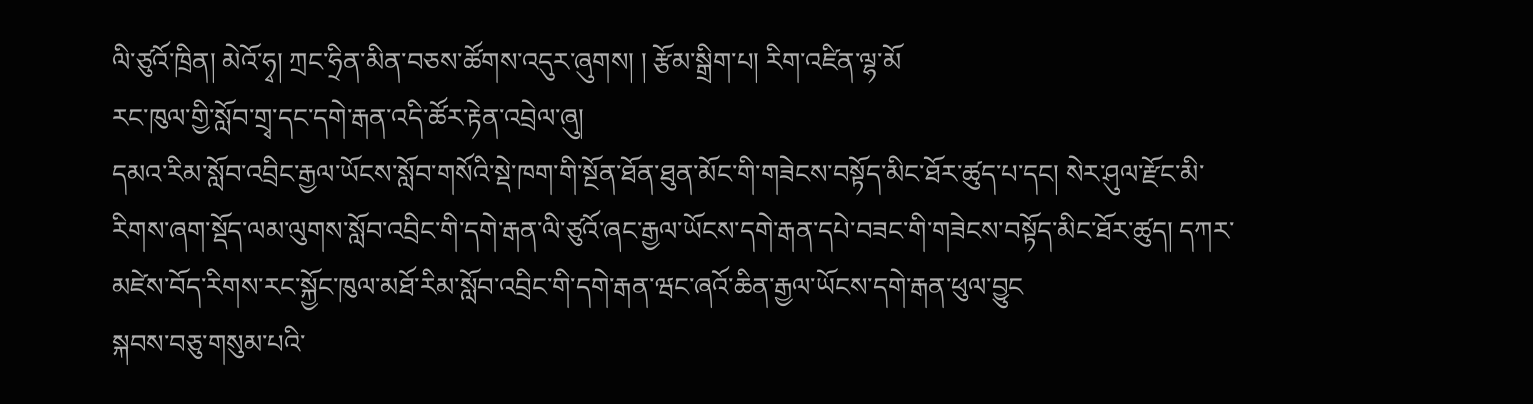ལི་ཙུའོ་ཁྲིན། མེའོ་ཧྭ། ཀྲང་ཧྲིན་མིན་བཅས་ཚོགས་འདུར་ཞུགས། ། རྩོམ་སྒྲིག་པ། རིག་འཛིན་ལྷ་མོ
རང་ཁུལ་གྱི་སློབ་གྲྭ་དང་དགེ་རྒན་འདི་ཚོར་རྟེན་འབྲེལ་ཞུ།
དམའ་རིམ་སློབ་འབྲིང་རྒྱལ་ཡོངས་སློབ་གསོའི་སྡེ་ཁག་གི་སྔོན་ཐོན་ཐུན་མོང་གི་གཟེངས་བསྟོད་མིང་ཐོར་ཚུད་པ་དང། སེར་ཤུལ་རྫོང་མི་རིགས་ཞག་སྡོད་ལམ་ལུགས་སློབ་འབྲིང་གི་དགེ་རྒན་ལི་ཙུའོ་ཞང་རྒྱལ་ཡོངས་དགེ་རྒན་དཔེ་བཟང་གི་གཟེངས་བསྟོད་མིང་ཐོར་ཚུད། དཀར་མཛེས་བོད་རིགས་རང་སྐྱོང་ཁུལ་མཐོ་རིམ་སློབ་འབྲིང་གི་དགེ་རྒན་ཝང་ཞའོ་ཆིན་རྒྱལ་ཡོངས་དགེ་རྒན་ཕུལ་བྱུང
སྐབས་བཅུ་གསུམ་པའི་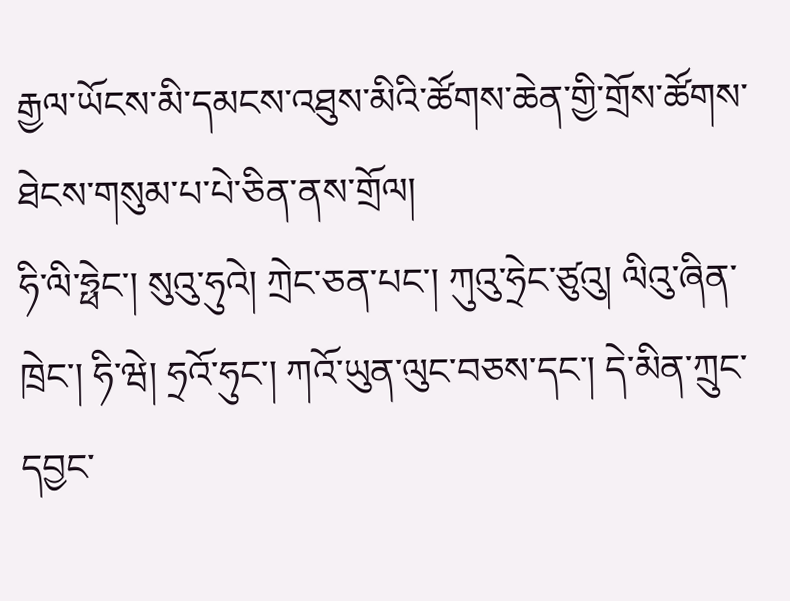རྒྱལ་ཡོངས་མི་དམངས་འཐུས་མིའི་ཚོགས་ཆེན་གྱི་གྲོས་ཚོགས་ཐེངས་གསུམ་པ་པེ་ཅིན་ནས་གྲོལ།
ཧི་ལི་ཧྥེང་། སུའུ་ཧུའེ། ཀྲེང་ཅན་པང་། ཀུའུ་ཧྲེང་ཙུའུ། ལིའུ་ཞིན་ཁྲེང་། ཧི་ཝེ། ཧྲའོ་ཧུང་། ཀའོ་ཡུན་ལུང་བཅས་དང་། དེ་མིན་ཀྲུང་དབྱང་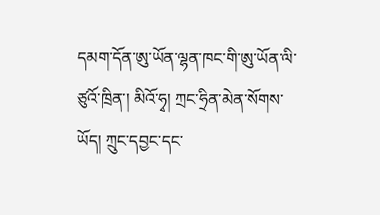དམག་དོན་ཨུ་ཡོན་ལྷན་ཁང་གི་ཨུ་ཡོན་ལི་ཙུའོ་ཁྲིན་། མིའོ་ཧྭ། ཀྲང་ཧྲིན་མེན་སོགས་ཡོད། ཀྲུང་དབྱང་དང་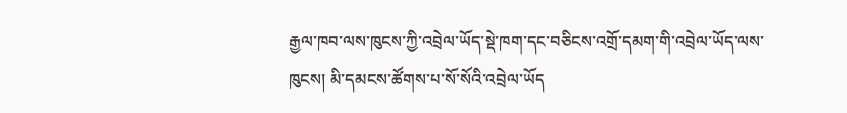རྒྱལ་ཁབ་ལས་ཁུངས་ཀྱི་འབྲེལ་ཡོད་སྡེ་ཁག་དང་བཅིངས་འགྲོ་དམག་གི་འབྲེལ་ཡོད་ལས་ཁུངས། མི་དམངས་ཚོགས་པ་སོ་སོའི་འབྲེལ་ཡོད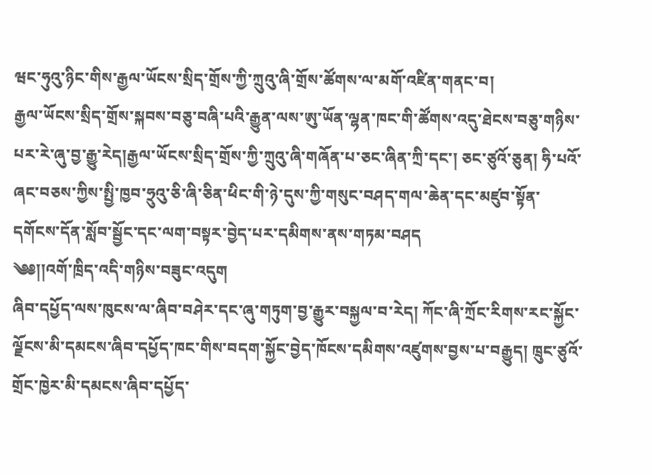ཝང་ཧུའུ་ཉིང་གིས་རྒྱལ་ཡོངས་སྲིད་གྲོས་ཀྱི་ཀྲུའུ་ཞི་གྲོས་ཚོགས་ལ་མགོ་འཛིན་གནང་བ།
རྒྱལ་ཡོངས་སྲིད་གྲོས་སྐབས་བཅུ་བཞི་པའི་རྒྱུན་ལས་ཨུ་ཡོན་ལྷན་ཁང་གི་ཚོགས་འདུ་ཐེངས་བཅུ་གཉིས་པར་རེ་ཞུ་བྱ་རྒྱུ་རེད།རྒྱལ་ཡོངས་སྲིད་གྲོས་ཀྱི་ཀྲུའུ་ཞི་གཞོན་པ་ཅང་ཞིན་ཀྲི་དང་། ཅང་ཙུའོ་ཅུན། ཧི་པའོ་ཞང་བཅས་ཀྱིས་སྤྱི་ཁྱབ་ཧྲུའུ་ཅི་ཞི་ཅིན་ཕིང་གི་ཉེ་དུས་ཀྱི་གསུང་བཤད་གལ་ཆེན་དང་མཛུབ་སྟོན་དགོངས་དོན་སློབ་སྦྱོང་དང་ལག་བསྟར་བྱེད་པར་དམིགས་ནས་གཏམ་བཤད
༄༅།།འགོ་ཁྲིད་འདི་གཉིས་བཟུང་འདུག
ཞིབ་དཔྱོད་ལས་ཁུངས་ལ་ཞིབ་བཤེར་དང་ཞུ་གཏུག་བྱ་རྒྱུར་བསྐྱལ་བ་རེད། ཀོང་ཞི་ཀྲོང་རིགས་རང་སྐྱོང་ལྗོངས་མི་དམངས་ཞིབ་དཔྱོད་ཁང་གིས་བདག་སྐྱོང་བྱེད་ཁོངས་དམིགས་འཛུགས་བྱས་པ་བརྒྱུད། ཁྲུང་ཙུའོ་གྲོང་ཁྱེར་མི་དམངས་ཞིབ་དཔྱོད་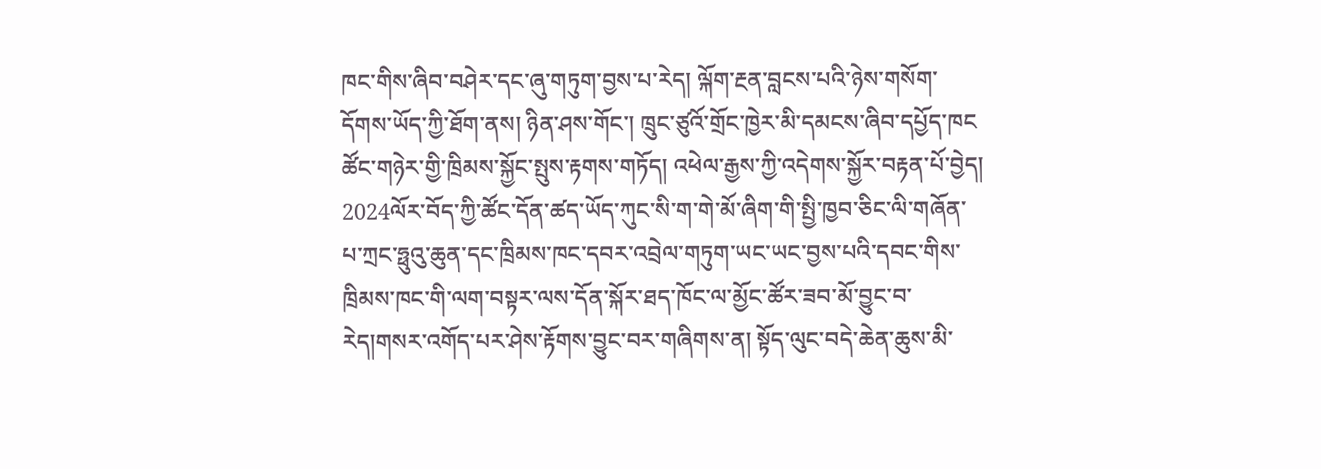ཁང་གིས་ཞིབ་བཤེར་དང་ཞུ་གཏུག་བྱས་པ་རེད། ལྐོག་རྔན་བླངས་པའི་ཉེས་གསོག་དོགས་ཡོད་ཀྱི་ཐོག་ནས། ཉིན་ཤས་གོང་། ཁྲུང་ཙུའོ་གྲོང་ཁྱེར་མི་དམངས་ཞིབ་དཔྱོད་ཁང
ཚོང་གཉེར་གྱི་ཁྲིམས་སྐྱོང་སྤུས་རྟགས་གཏོད། འཕེལ་རྒྱས་ཀྱི་འདེགས་སྐྱོར་བརྟན་པོ་བྱེད།
2024ལོར་བོད་ཀྱི་ཚོང་དོན་ཚད་ཡོད་ཀུང་སི་ག་གེ་མོ་ཞིག་གི་སྤྱི་ཁྱབ་ཅིང་ལི་གཞོན་པ་ཀྲང་ཧྥུའུ་ཆུན་དང་ཁྲིམས་ཁང་དབར་འབྲེལ་གཏུག་ཡང་ཡང་བྱས་པའི་དབང་གིས་ཁྲིམས་ཁང་གི་ལག་བསྟར་ལས་དོན་སྐོར་ཐད་ཁོང་ལ་མྱོང་ཚོར་ཟབ་མོ་བྱུང་བ་རེད།གསར་འགོད་པར་ཤེས་རྟོགས་བྱུང་བར་གཞིགས་ན། སྟོད་ལུང་བདེ་ཆེན་ཆུས་མི་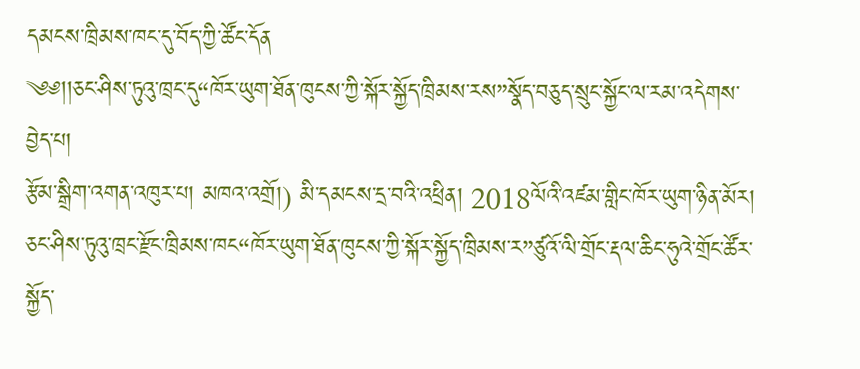དམངས་ཁྲིམས་ཁང་དུ་བོད་ཀྱི་ཚོང་དོན
༄༅།།ཅང་ཤིས་ཏུའུ་ཁྲང་དུ“ཁོར་ཡུག་ཐོན་ཁུངས་ཀྱི་སྐོར་སྐྱོད་ཁྲིམས་རས”སྣོད་བཅུད་སྲུང་སྐྱོང་ལ་རམ་འདེགས་བྱེད་པ།
རྩོམ་སྒྲིག་འགན་འཁུར་པ། མཁའ་འགྲོ།) མི་དམངས་དྲ་བའི་འཕྲིན། 2018ལོའི་འཛམ་གླིང་ཁོར་ཡུག་ཉིན་མོར། ཅང་ཤིས་ཏུའུ་ཁྲང་རྫོང་ཁྲིམས་ཁང“ཁོར་ཡུག་ཐོན་ཁུངས་ཀྱི་སྐོར་སྐྱོད་ཁྲིམས་ར”ཙུའོ་ལི་གྲོང་རྡལ་ཆིང་ཧུའེ་གྲོང་ཚོར་སྐྱོད་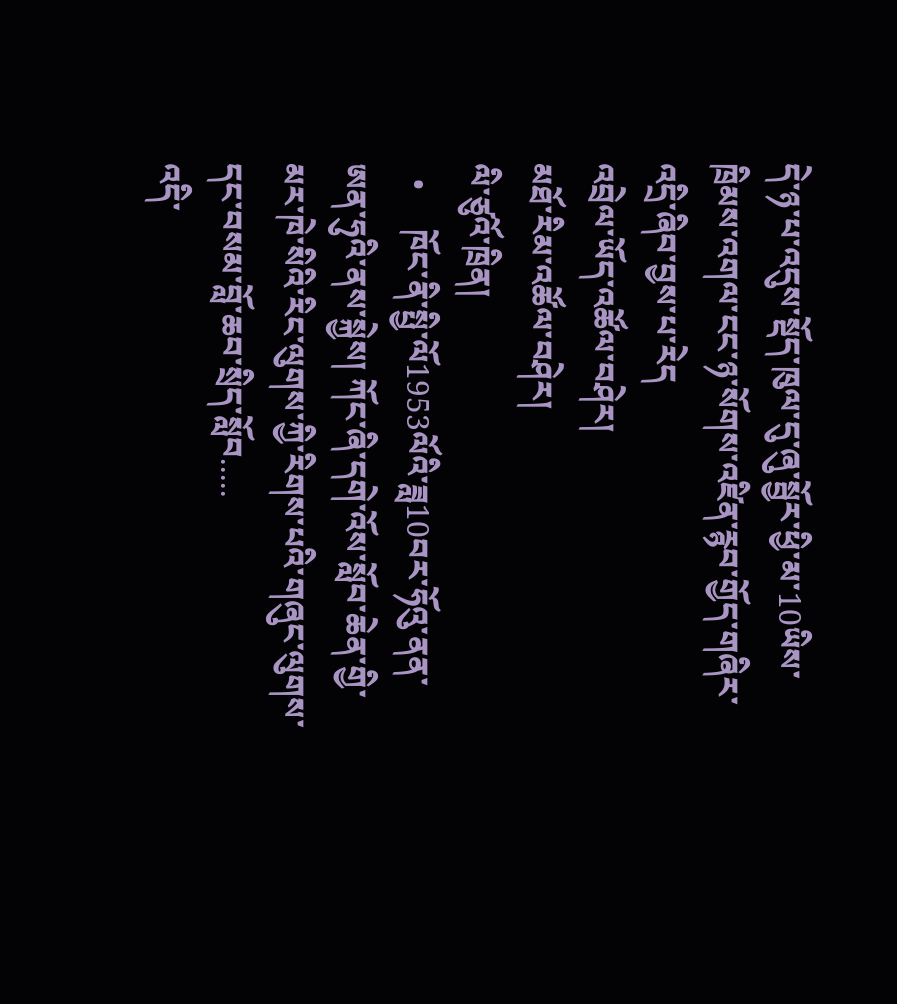དེ་ཉ་པ་འདུས་སྡོད་ཁུལ་དུ་ཞུ་སྦྱོར་ཕྱི་མ་10ཡིས་ཁྲིམས་འགལ་ངང་ཉ་སོགས་འཛིན་རྙབ་གྱོད་གཞིར་འདྲི་ཞིབ་བྱས་པ་རེད
འབྲེལ་ཡོད་འཚོལ་བཤེར།
མཐོ་རིམ་འཚོལ་བཤེར།
ལི་ཙུའོ་ཁྲིན།
  •     ཁོང་ནི་སྤྱི་ལོ1953ལོའི་ཟླ10བར་ཧོའུ་ནན་ཨན་ཧུའི་ནས་སྐྱེས། ཀོང་ཞི་དགེ་འོས་སློབ་ཆེན་གྱི་མར་ཁེ་སིའི་རིང་ལུགས་ཀྱི་རིགས་པའི་གཞུང་ལུགས་དང་བསམ་བློ་ཆབ་སྲིད་སློབ.....
འདི་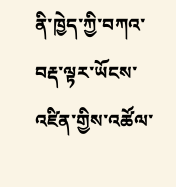ནི་ཁྱེད་ཀྱི་བཀའ་བརྡ་ལྟར་ཡོངས་འཛིན་གྱིས་འཚོལ་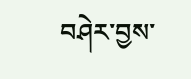བཤེར་བྱས་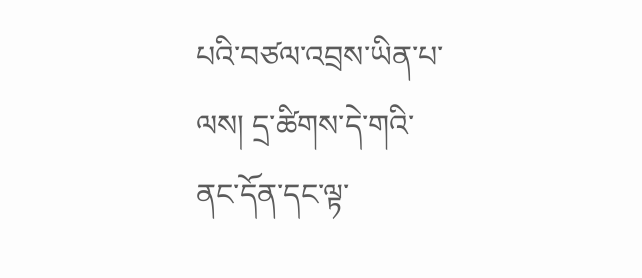པའི་བཙལ་འབྲས་ཡིན་པ་ལས། དྲ་ཚིགས་དེ་གའི་ནང་དོན་དང་ལྟ་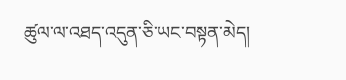ཚུལ་ལ་འཐད་འདུན་ཅི་ཡང་བསྟན་མེད།